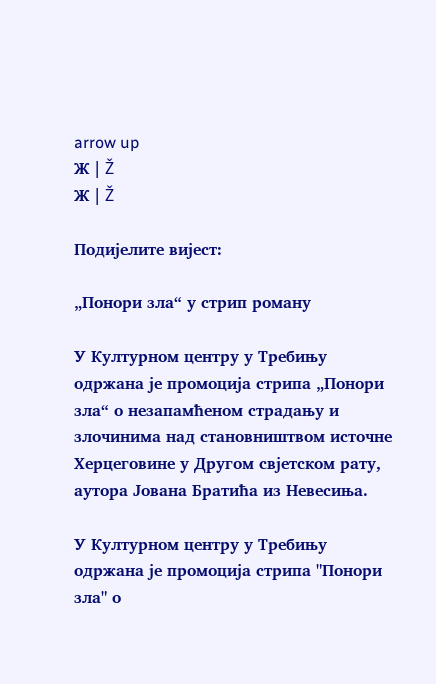arrow up
Ж | Ž
Ж | Ž

Подијелите вијест:

„Понори зла“ у стрип роману

У Културном центру у Требињу одржана је промоција стрипа „Понори зла“ о незапамћеном страдању и злочинима над становништвом источне Херцеговине у Другом свјетском рату, аутора Јована Братића из Невесиња.

У Културном центру у Требињу одржана је промоција стрипа "Понори зла" о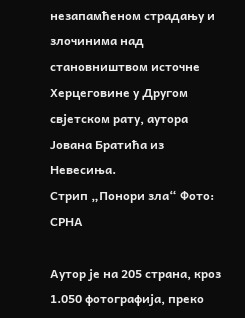незапамћеном страдању и злочинима над становништвом источне Херцеговине у Другом свјетском рату, аутора Јована Братића из Невесиња.
Стрип „Понори зла“ Фото: СРНА

Аутор је на 205 страна, кроз 1.050 фотографија, преко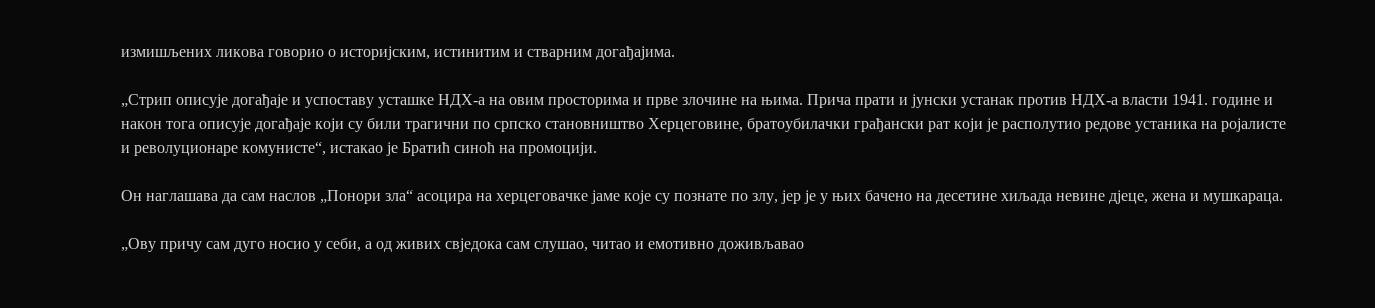измишљених ликова говорио о историјским, истинитим и стварним догађајима.

„Стрип описује догађаје и успоставу усташке НДХ-а на овим просторима и прве злочине на њима. Прича прати и јунски устанак против НДХ-а власти 1941. године и након тога описује догађаје који су били трагични по српско становништво Херцеговине, братоубилачки грађански рат који је располутио редове устаника на ројалисте и револуционаре комунисте“, истакао је Братић синоћ на промоцији.

Он наглашава да сам наслов „Понори зла“ асоцира на херцеговачке јаме које су познате по злу, јер је у њих бачено на десетине хиљада невине дјеце, жена и мушкараца.

„Ову причу сам дуго носио у себи, а од живих свједока сам слушао, читао и емотивно доживљавао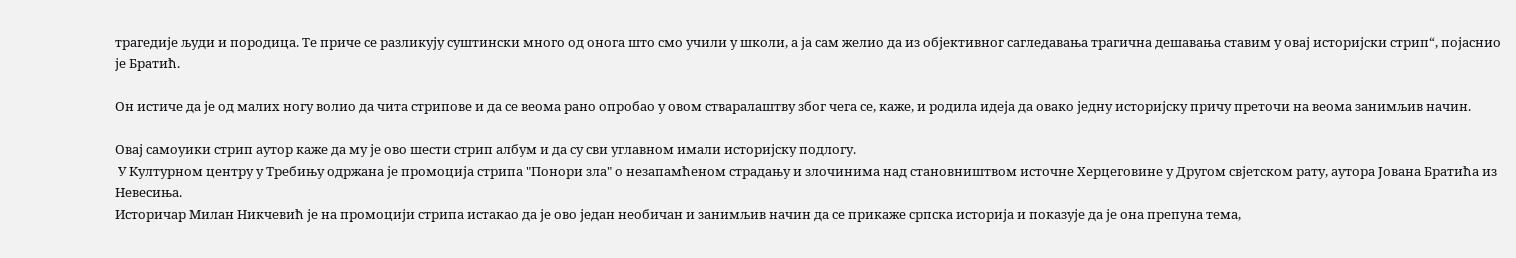трагедије људи и породица. Tе приче се разликују суштински много од онога што смо учили у школи, а ја сам желио да из објективног сагледавања трагична дешавања ставим у овај историјски стрип“, појаснио је Братић.

Он истиче да је од малих ногу волио да чита стрипове и да се веома рано опробао у овом стваралаштву због чега се, каже, и родила идеја да овако једну историјску причу преточи на веома занимљив начин.

Овај самоуики стрип аутор каже да му је ово шести стрип албум и да су сви углавном имали историјску подлогу.
 У Културном центру у Требињу одржана је промоција стрипа "Понори зла" о незапамћеном страдању и злочинима над становништвом источне Херцеговине у Другом свјетском рату, аутора Јована Братића из Невесиња.
Историчар Милан Никчевић је на промоцији стрипа истакао да је ово један необичан и занимљив начин да се прикаже српска историја и показује да је она препуна тема,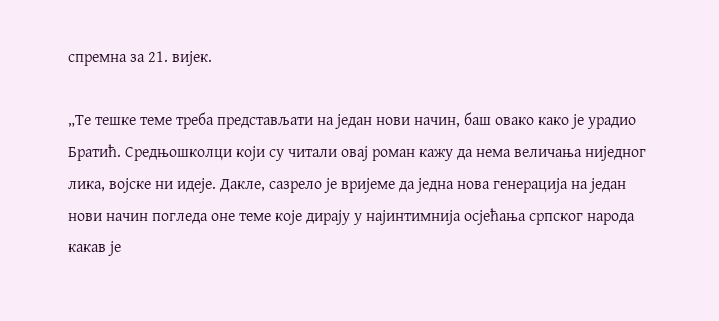спремна за 21. вијек.

„Те тешке теме треба представљати на један нови начин, баш овако како је урадио Братић. Средњошколци који су читали овај роман кажу да нема величања ниједног лика, војске ни идеје. Дакле, сазрело је вријеме да једна нова генерација на један нови начин погледа оне теме које дирају у најинтимнија осјећања српског народа какав је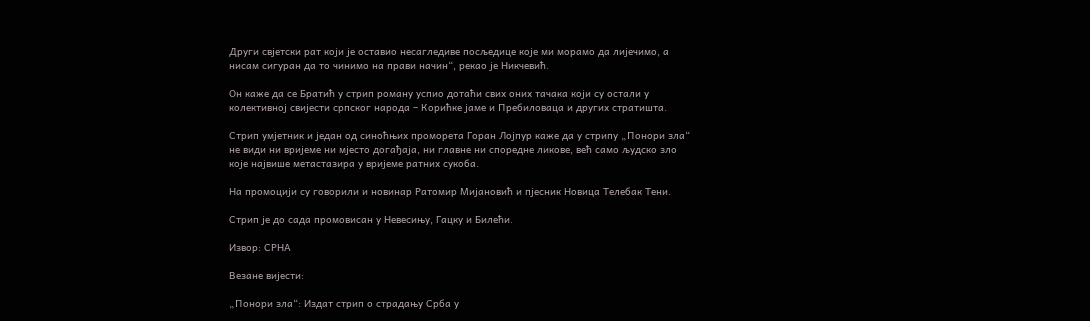Други свјетски рат који је оставио несагледиве посљедице које ми морамо да лијечимо, а нисам сигуран да то чинимо на прави начин“, рекао је Никчевић.

Он каже да се Братић у стрип роману успио дотаћи свих оних тачака који су остали у колективној свијести српског народа – Корићке јаме и Пребиловаца и других стратишта.

Стрип умјетник и један од синоћњих проморета Горан Лојпур каже да у стрипу „Понори зла“ не види ни вријеме ни мјесто догађаја, ни главне ни споредне ликове, већ само људско зло које највише метастазира у вријеме ратних сукоба.

На промоцији су говорили и новинар Ратомир Мијановић и пјесник Новица Tелебак Tени.

Стрип је до сада промовисан у Невесињу, Гацку и Билећи.

Извор: СРНА

Везане вијести:

„Понори зла“: Издат стрип о страдању Срба у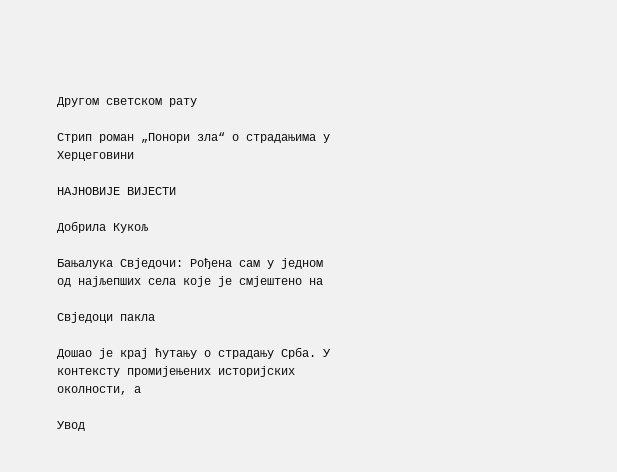Другом светском рату

Стрип роман „Понори зла“ о страдањима у Херцеговини

НАЈНОВИЈЕ ВИЈЕСТИ

Добрила Кукољ

Бањалука Свједочи: Рођена сам у једном од најљепших села које је смјештено на

Свједоци пакла

Дошао је крај ћутању о страдању Срба. У контексту промијењених историјских околности, а

Увод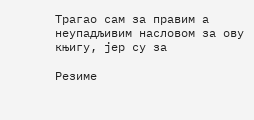Трагао сам за правим а неупадљивим насловом за ову књигу, јер су за

Резиме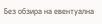Без обзира на евентуална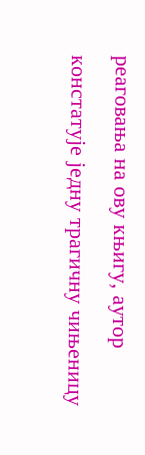реаговања на ову књигу, аутор констатује једну трагичну чињеницу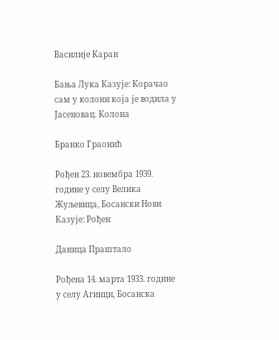Василије Каран

Бања Лука Казује: Корачао сам у колони која је водила у Јасеновац. Колона

Бранко Граонић

Рођен 23. новембра 1939. године у селу Велика Жуљевица, Босански Нови Казује: Рођен

Даница Праштало

Рођена 14. марта 1933. године у селу Агинци, Босанска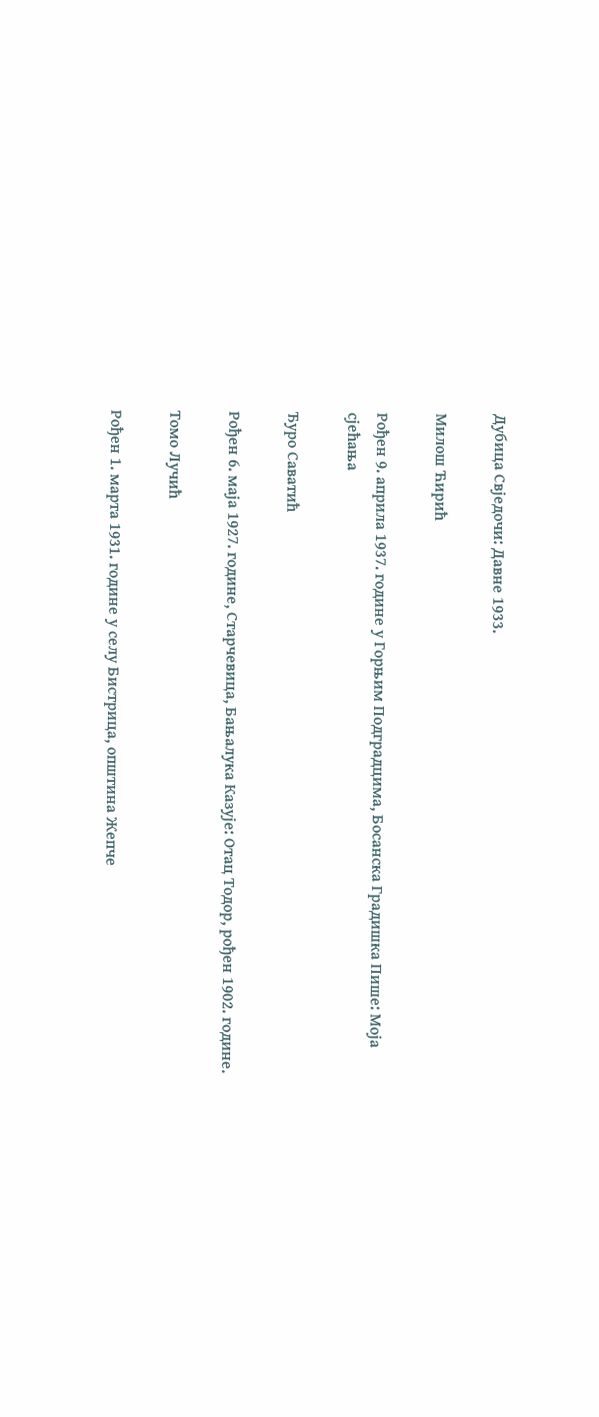Дубица Свједочи: Давне 1933.

Милош Ћирић

Рођен 9. априла 1937. године у Горњим Подградцима, Босанска Градишка Пише: Моја сјећања

Ђуро Саватић

Рођен 6. маја 1927. године, Старчевица, Бањалука Казује: Отац Тодор, рођен 1902. године.

Томо Лучић

Рођен 1. марта 1931. године у селу Бистрица, општина Жепче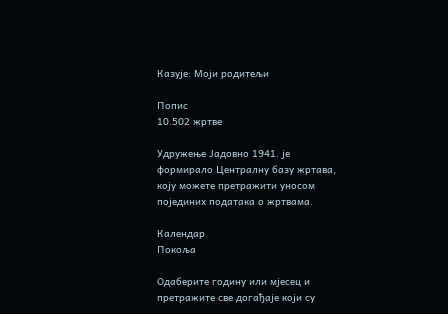Казује: Моји родитељи

Попис
10.502 жртве

Удружење Јадовно 1941. је формирало Централну базу жртава, коју можете претражити уносом појединих података о жртвама.

Календар
Покоља

Одаберите годину или мјесец и претражите све догађаје који су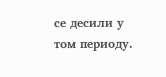се десили у том периоду.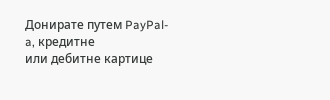Донирате путем PayPal-a, кредитне
или дебитне картице